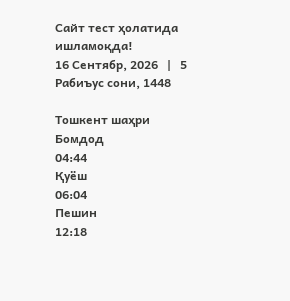Сайт тест ҳолатида ишламоқда!
16 Сентябр, 2026   |   5 Рабиъус сони, 1448

Тошкент шаҳри
Бомдод
04:44
Қуёш
06:04
Пешин
12:18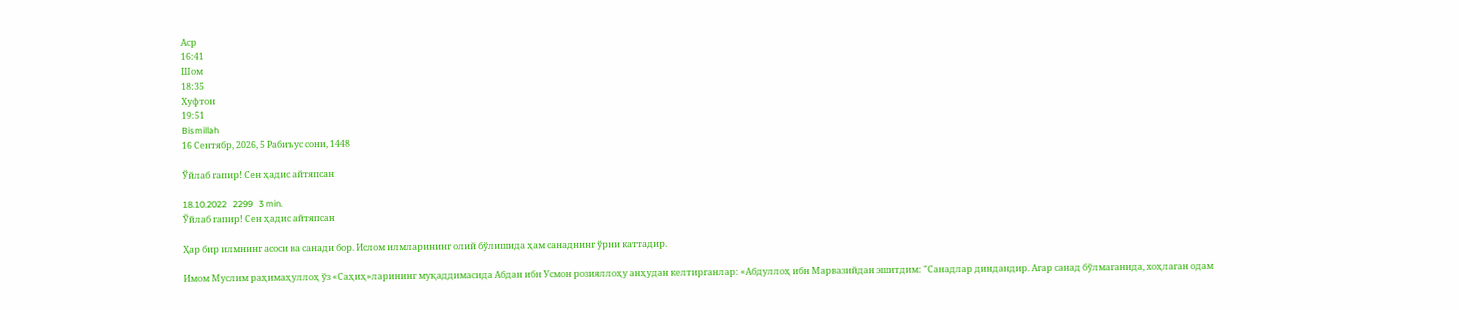Аср
16:41
Шом
18:35
Хуфтон
19:51
Bismillah
16 Сентябр, 2026, 5 Рабиъус сони, 1448

Ўйлаб гапир! Сeн ҳадис айтяпсан

18.10.2022   2299   3 min.
Ўйлаб гапир! Сeн ҳадис айтяпсан

Ҳар бир илмнинг асоси ва санади бор. Ислом илмларининг олий бўлишида ҳам санаднинг ўрни каттадир.

Имом Муслим раҳимаҳуллоҳ ўз «Саҳиҳ»ларининг муқаддимасида Абдан ибн Усмон розияллоҳу анҳудан келтирганлар: «Абдуллоҳ ибн Марвазийдан эшитдим: "Санадлар диндандир. Агар санад бўлмаганида, хоҳлаган одам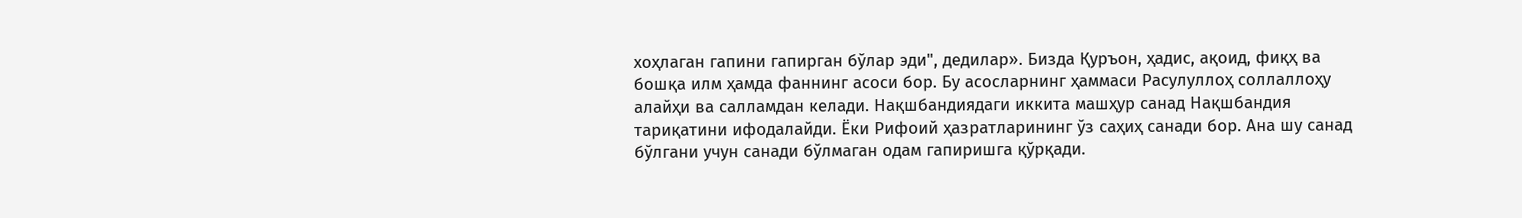хоҳлаган гапини гапирган бўлар эди", дедилар». Бизда Қуръон, ҳадис, ақоид, фиқҳ ва бошқа илм ҳамда фаннинг асоси бор. Бу асосларнинг ҳаммаси Расулуллоҳ соллаллоҳу алайҳи ва салламдан келади. Нақшбандиядаги иккита машҳур санад Нақшбандия тариқатини ифодалайди. Ёки Рифоий ҳазратларининг ўз саҳиҳ санади бор. Ана шу санад бўлгани учун санади бўлмаган одам гапиришга қўрқади.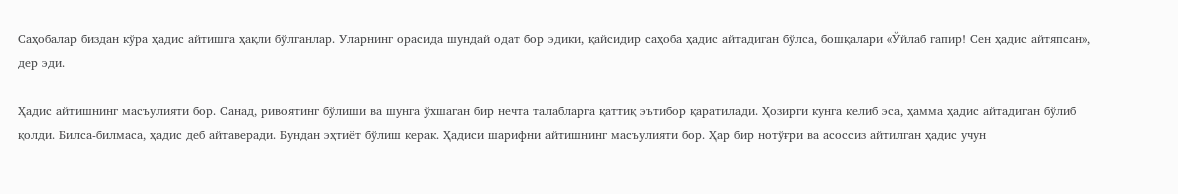Саҳобалар биздан кўра ҳадис айтишга ҳақли бўлганлар. Уларнинг орасида шундай одат бор эдики, қайсидир саҳоба ҳадис айтадиган бўлса, бошқалари «Ўйлаб гапир! Сен ҳадис айтяпсан», дер эди.

Ҳадис айтишнинг масъулияти бор. Санад, ривоятинг бўлиши ва шунга ўхшаган бир нечта талабларга қаттиқ эътибор қаратилади. Ҳозирги кунга келиб эса, ҳамма ҳадис айтадиган бўлиб қолди. Билса-билмаса, ҳадис деб айтаверади. Бундан эҳтиёт бўлиш керак. Ҳадиси шарифни айтишнинг масъулияти бор. Ҳар бир нотўғри ва асоссиз айтилган ҳадис учун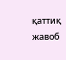қаттиқ жавоб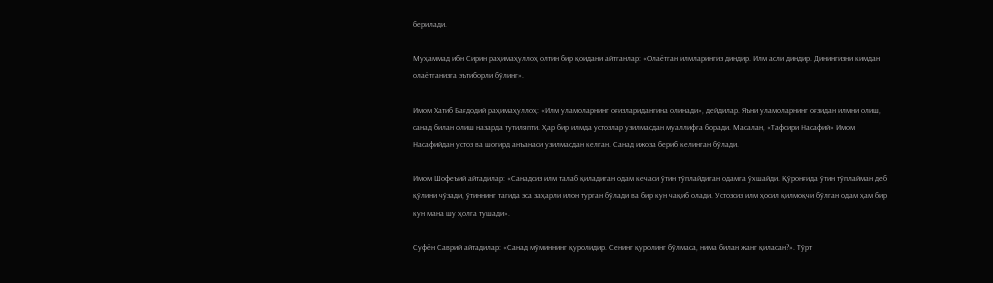берилади.

Муҳаммад ибн Сирин раҳимаҳуллоҳ олтин бир қоидани айтганлар: «Олаётган илмларингиз диндир. Илм асли диндир. Динингизни кимдан олаётганизга эътиборли бўлинг».

Имом Хатиб Бағдодий раҳимаҳуллоҳ: «Илм уламоларнинг оғизларидангина олинади», дейдилар. Яъни уламоларнинг оғзидан илмни олиш, санад билан олиш назарда тутиляпти. Ҳар бир илмда устозлар узилмасдан муаллифга боради. Масалан, «Тафсири Насафий» Имом Насафийдан устоз ва шогирд анъанаси узилмасдан келган. Санад ижоза бериб келинган бўлади.

Имом Шофеъий айтадилар: «Санадсиз илм талаб қиладиган одам кечаси ўтин тўплайдиган одамга ўхшайди. Қўронғида ўтин тўплайман деб қўлини чўзади, ўтиннинг тагида эса заҳарли илон турган бўлади ва бир кун чақиб олади. Устозсиз илм ҳосил қилмоқчи бўлган одам ҳам бир кун мана шу ҳолга тушади».

Суфён Саврий айтадилар: «Санад мўминнинг қуролидир. Сенинг қуролинг бўлмаса, нима билан жанг қиласан?». Тўрт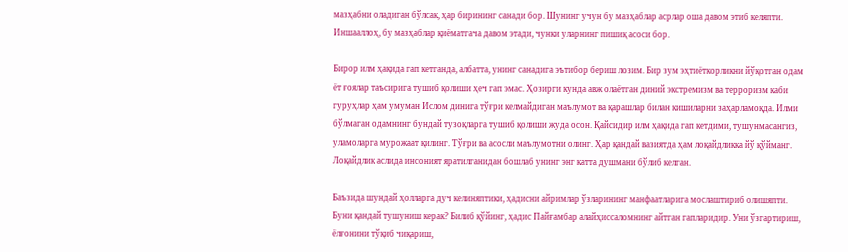мазҳабни оладиган бўлсак, ҳар бирининг санади бор. Шунинг учун бу мазҳаблар асрлар оша давом этиб келяпти. Иншааллоҳ, бу мазҳаблар қиёматгача давом этади, чунки уларнинг пишиқ асоси бор.

Бирор илм ҳақида гап кетганда, албатта, унинг санадига эътибор бериш лозим. Бир зум эҳтиёткорликни йўқотган одам ёт ғоялар таъсирига тушиб қолиши ҳеч гап эмас. Ҳозирги кунда авж олаётган диний экстремизм ва терроризм каби гуруҳлар ҳам умуман Ислом динига тўғри келмайдиган маълумот ва қарашлар билан кишиларни заҳарламоқда. Илми бўлмаган одамнинг бундай тузоқларга тушиб қолиши жуда осон. Қайсидир илм ҳақида гап кетдими, тушунмасангиз, уламоларга мурожаат қилинг. Тўғри ва асосли маълумотни олинг. Ҳар қандай вазиятда ҳам лоқайдликка йў қўйманг. Лоқайдлик аслида инсоният яратилганидан бошлаб унинг энг катта душмани бўлиб келган.

Баъзида шундай ҳолларга дуч келиняптики, ҳадисни айримлар ўзларининг манфаатларига мослаштириб олишяпти. Буни қандай тушуниш керак? Билиб қўйинг, ҳадис Пайғамбар алайҳиссаломнинг айтган гапларидир. Уни ўзгартириш, ёлғонини тўқиб чиқариш,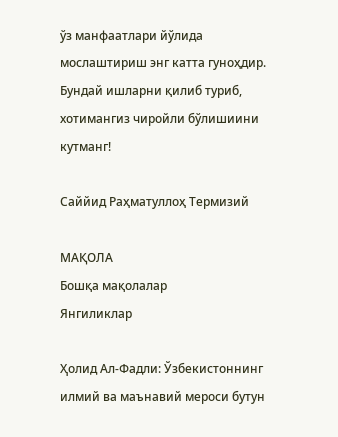ўз манфаатлари йўлида мослаштириш энг катта гуноҳдир. Бундай ишларни қилиб туриб, хотимангиз чиройли бўлишиини кутманг!

Саййид Раҳматуллоҳ Термизий

МАҚОЛА
Бошқа мақолалар
Янгиликлар

Ҳолид Ал-Фадли: Ўзбекистоннинг илмий ва маънавий мероси бутун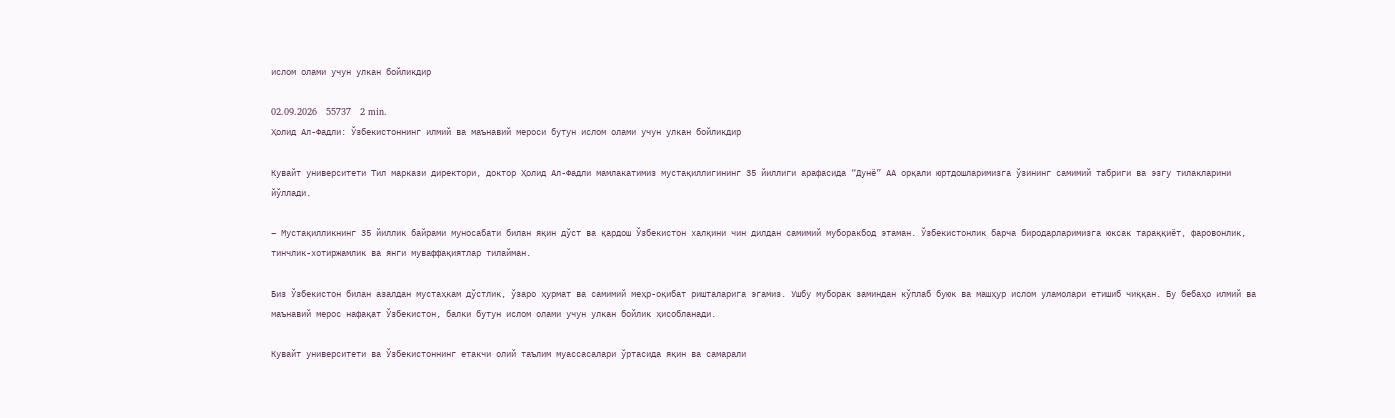ислом олами учун улкан бойликдир

02.09.2026   55737   2 min.
Ҳолид Ал-Фадли: Ўзбекистоннинг илмий ва маънавий мероси бутун ислом олами учун улкан бойликдир

Кувайт университети Тил маркази директори, доктор Ҳолид Ал-Фадли мамлакатимиз мустақиллигининг 35 йиллиги арафасида “Дунё” АА орқали юртдошларимизга ўзининг самимий табриги ва эзгу тилакларини йўллади.

– Мустақилликнинг 35 йиллик байрами муносабати билан яқин дўст ва қардош Ўзбекистон халқини чин дилдан самимий муборакбод этаман. Ўзбекистонлик барча биродарларимизга юксак тараққиёт, фаровонлик, тинчлик-хотиржамлик ва янги муваффақиятлар тилайман.

Биз Ўзбекистон билан азалдан мустаҳкам дўстлик, ўзаро ҳурмат ва самимий меҳр-оқибат ришталарига эгамиз. Ушбу муборак заминдан кўплаб буюк ва машҳур ислом уламолари етишиб чиққан. Бу бебаҳо илмий ва маънавий мерос нафақат Ўзбекистон, балки бутун ислом олами учун улкан бойлик ҳисобланади.

Кувайт университети ва Ўзбекистоннинг етакчи олий таълим муассасалари ўртасида яқин ва самарали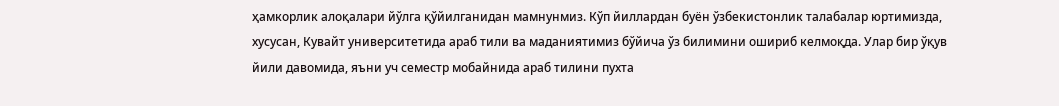ҳамкорлик алоқалари йўлга қўйилганидан мамнунмиз. Кўп йиллардан буён ўзбекистонлик талабалар юртимизда, хусусан, Кувайт университетида араб тили ва маданиятимиз бўйича ўз билимини ошириб келмоқда. Улар бир ўқув йили давомида, яъни уч семестр мобайнида араб тилини пухта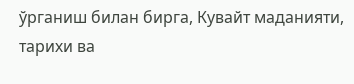ўрганиш билан бирга, Кувайт маданияти, тарихи ва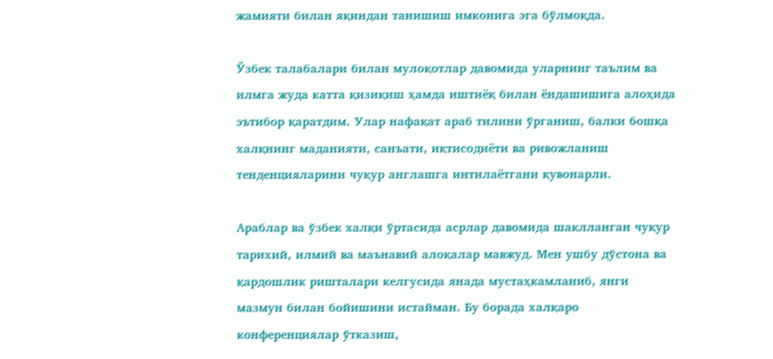жамияти билан яқиндан танишиш имконига эга бўлмоқда.

Ўзбек талабалари билан мулоқотлар давомида уларнинг таълим ва илмга жуда катта қизиқиш ҳамда иштиёқ билан ёндашишига алоҳида эътибор қаратдим. Улар нафақат араб тилини ўрганиш, балки бошқа халқнинг маданияти, санъати, иқтисодиёти ва ривожланиш тенденцияларини чуқур англашга интилаётгани қувонарли.

Араблар ва ўзбек халқи ўртасида асрлар давомида шаклланган чуқур тарихий, илмий ва маънавий алоқалар мавжуд. Мен ушбу дўстона ва қардошлик ришталари келгусида янада мустаҳкамланиб, янги мазмун билан бойишини истайман. Бу борада халқаро конференциялар ўтказиш,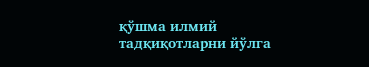қўшма илмий тадқиқотларни йўлга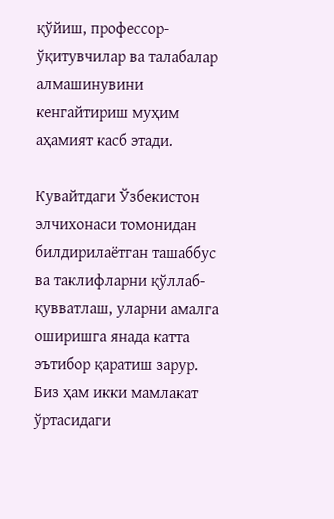қўйиш, профессор-ўқитувчилар ва талабалар алмашинувини кенгайтириш муҳим аҳамият касб этади.

Кувайтдаги Ўзбекистон элчихонаси томонидан билдирилаётган ташаббус ва таклифларни қўллаб-қувватлаш, уларни амалга оширишга янада катта эътибор қаратиш зарур. Биз ҳам икки мамлакат ўртасидаги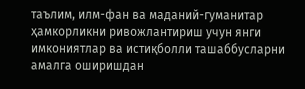таълим, илм-фан ва маданий-гуманитар ҳамкорликни ривожлантириш учун янги имкониятлар ва истиқболли ташаббусларни амалга оширишдан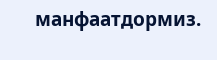манфаатдормиз.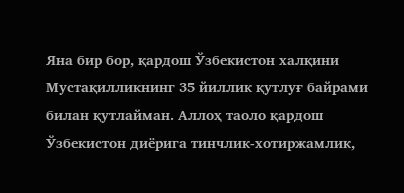Яна бир бор, қардош Ўзбекистон халқини Мустақилликнинг 35 йиллик қутлуғ байрами билан қутлайман. Аллоҳ таоло қардош Ўзбекистон диёрига тинчлик-хотиржамлик,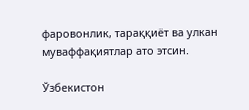фаровонлик, тараққиёт ва улкан муваффақиятлар ато этсин.

Ўзбекистон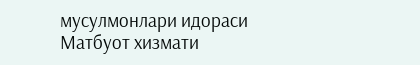мусулмонлари идораси Матбуот хизмати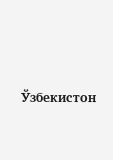Ўзбекистон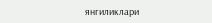янгиликлари